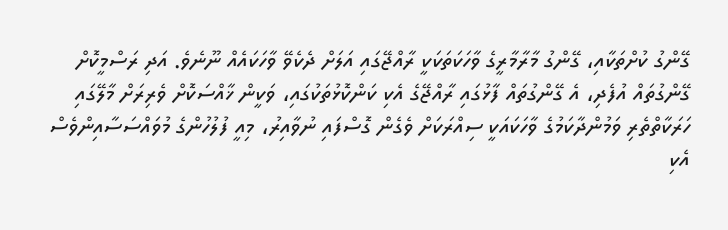ގޭންގު ކުށްތަކާއި، ގޭންގު މާރާމާރީގެ ވާހަކަތަކަކީ ރާއްޖޭގައި އަލަށް ދެކެވޭ ވާހަކައެއް ނޫނެވެ. އަދި ރަސްމީކޮށް ގޭންގުތައް އުފެދި، އެ ގޭންގުތައް ފާޅުގައި ރާއްޖޭގެ އެކި ކަންކޮޅުތަކުގައި، ވަކީން ޚާއްސަކޮށް ވެރިރަށް މާލޭގައި ހަރަކާތްތެރި ވަމުންދާކަމުގެ ވާހަކައަކީ ސިއްރަކަށް ވެގެން ގޮސްފައި ނުވާއިރު، މިއީ ފުލުހުންގެ މުވައްސަސާއިންވެސް އެކި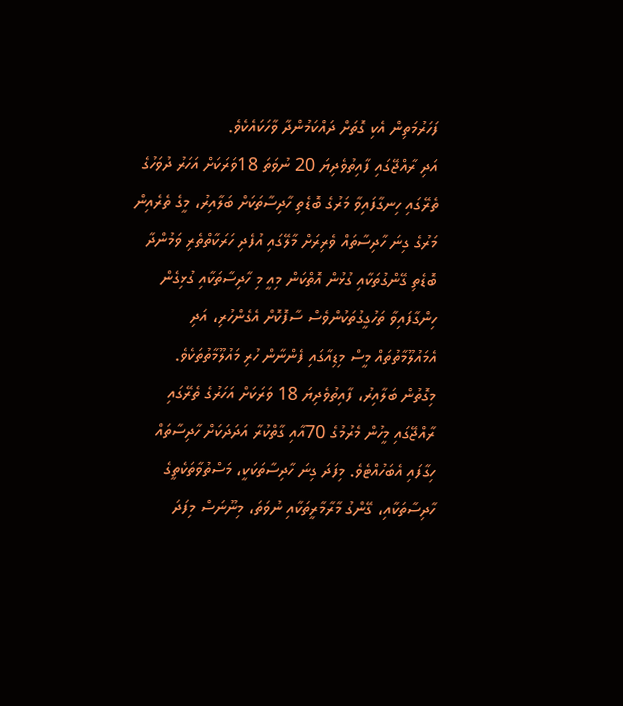ފަހަރުމަތިން އެކި ގޮތަށް ދައްކަމުންދާ ވާހަކައެކެވެ.
އަދި ރާއްޖޭގައި ފާއިތުވެދިޔަ 20 ނުވަތަ 18ވަރަކަށް އަހަރު ދުވަހުގެ ތެރޭގައި ހިނގާފައިވާ މަރުގެ ބޮޑެތި ހާދިސާތަކަށް ބަލާއިރު، މީގެ ތެރެއިން މަރުގެ ގިނަ ހާދިސާތައް ވެރިރަށް މާލޭގައި އުފެދި ހަރަކާތްތެރި ވަމުންދާ ބޮޑެތި ގޭންގުތަކާއި ގުޅުން އޮތްކަން މިއީ މި ހާދިސާތަކާއި ގުޅިގެން ހިންގާފައިވާ ތަހުގީގުތަކުންވެސް ސާފޮކޮށް އެގެންހުރި، އަދި އެމައުލޫމާތުތައް މީސް މިޑިއާގައި ފެންނާން ހުރި މައުލޫމާތުތަކެވެ.
މިގޮތުން ބަލާއިރު، ފާއިތުވެދިޔަ 18 ވަރަކަށް އަހަރުގެ ތެރޭގައި ރާއްޖޭގައި މީހުން މެރުމުގެ 70އާއި ގާތްކުރާ އަދަދަކަށް ހާދިސާތައް ހިގާފައި އެބަހުއްޓެވެ. މިފަދަ ގިނަ ހާދިސާތަކަކީ، މަސްތުވާތަކެތީގެ ހާދިސާތަކާއި، ގޭންގު މާރާމާރީތަކާއި ނުވަތަ، މިނޫނަސް މިފަދަ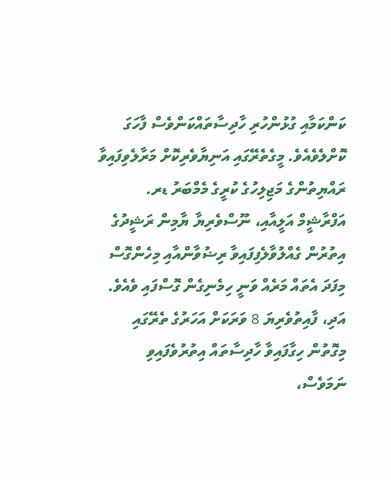ކަންކަމާއި ގުޅުންހުރި ހާދިސާތައްކަންވެސް ފާހަގަ ކޮށްލެވެއެވެ. މީގެތެރޭގައި އަނިޔާވެރިކޮށް މަރާލެވިފައިވާ ރައްޔިތުންގެ މަޖިލިހުގެ ކުރީގެ މެމްބަރު ޑރ. އަފްރާޝީމް އަލީއާއި، ނޫސްވެރިޔާ ޔާމިން ރަޝީދުގެ އިތުރުން ގެއްލުވާލެފިފައިވާ ރިޟުވާންއާއި މިހެންގޮސް މިފަދަ އެތައް މަރެއް ވަނީ ހިމެނިގެން ގޮސްފައި ވެއެވެ.
އަދި، ފާއިތުވެރިޔަ 8 ވަރަކަށް އަހަރުގެ ތެރޭގައި މިގޮތުން ހިގާފައިވާ ހާދިސާތައް އިތުރުވެފައިވި ނަމަވެސް،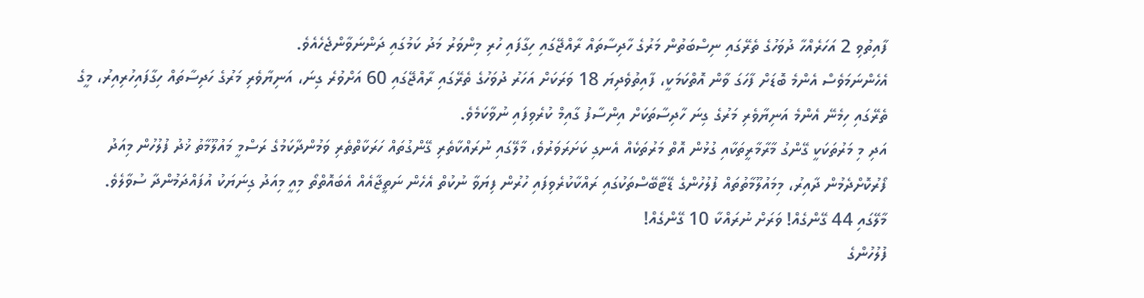ފާއިތުވި 2 އަހަރެއްހާ ދުވަހުގެ ތެރޭގައި ނިސްބަތުން މަރުގެ ހާދިސާތައް ރާއްޖޭގައި ހިގާފައި ހުރި މިންވަރު މަދު ކަމުގައި ދަންނަވާންޖެހެއެވެ.
އެހެންނަމަވެސް އެންމެ ބޮޑަށް ފާހަގަ ވާން އޮތްކަމަކީ، ފާއިތުވެދިޔަ 18 ވަރަކަށް އަހަރު ދުވަހުގެ ތެރޭގައި ރާއްޖޭގައި 60 އަށްވުރެ ގިނަ، އަނިޔާވެރި މަރުގެ ހަދިސާތައް ހިގާފައިހުރިއިރު، މީގެ ތެރޭގައި ހިމެނޭ އެންމެ އަނިޔާވެރި މަރުގެ ގިނަ ހާދިސާތަކަށް އިންސާފު ގާއިމް ކުރެވިފައި ނުވާކަމެވެ.
އަދި މި މަރުތަކަކީ ގޭންގު މާރާމާރީތަކާއި ގުޅުން އޮތް މަރުތަކެއް އެނގި ކަށަރަވަރުވެ، މާލޭގައި ނުރައްކާތެރި ގޭންގުތައް ހަރަކާތްތެރި ވަމުންދާކަމުގެ ރަސްމީ މައުލޫމާތު ޚުދު ފުލުހުން މިއަދު ފޯރުކޮށްދެމުން ދާއިރު، މިމައުލޫމާތުތައް ފުލުހުންގެ ޑޭޓާބޭސްތަކުގައި ރައްކާކުރެވިފައި ހުރުން ފިޔަވާ ނުކުތް އެހެން ނަތީޖާއެއް އެބައޮތްތޯ މިއީ މިއަދު ގިނަޔަކު އުފައްދަމުންދާ ސުވާލެވެ.
މާލޭގައި 44 ގޭންގެއް! ވަރަށް ނުރައްކާ 10 ގޭންގެއް!
ފުލުހުންގެ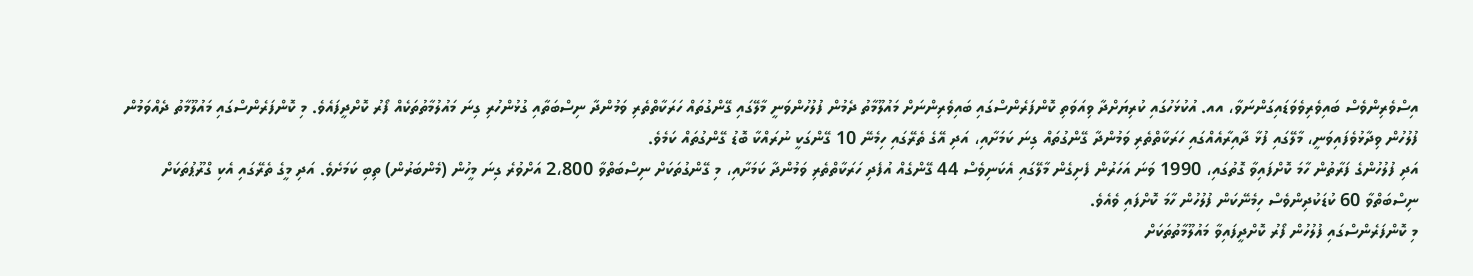އިސްވެރިންވެސް ބައިވެރިވެވަޑައިގަންނަވާ، އއ. އުކުޅަހުގައި ކުރިޔަށްދާ ވިއަވަތި ކޮންފަރެންސްގައި ބައިވެރިންނަށް މައުލޫމާތު ދެމުން ފުލުހުންވަނީ މާލޭގައި ގޭންގުތައް ހަރަކާތްތެރި ވަމުންދާ ނިސްބަތާއި ގުޅުންހުރި ގިނަ މައުލުމާތުތަކެއް ފޯރު ކޮށްދީފައެވެ. މި ކޮންފަރެންސްގައި މައުލޫމާތު ދެއްވަމުން ފުލުހުން ވިދާޅުވެފައިވަނީ، މާލޭގައި ފުޅާ ދާއިރާއެއްގައި ހަރަކާތްތެރި ވަމުންދާ ގޭންގުތައް ގިނަ ކަމަށާއި، އަދި އޭގެ ތެރޭގައި ހިމެނޭ 10 ގޭންގަކީ ނުރައްކާ ބޮޑު ގޭންގުތައް ކަމެވެ.
އަދި ފުލުހުންގެ ފަރާތުން ހާމަ ކޮށްފައިވާ ގޮތުގައި، 1990 ވަނަ އަހަރުން ފެށިގެން މާލޭގައި އެކަނިވެސް 44 ގޭންގެއް އުފެދި ހަރަކާތްތެރި ވަމުންދާ ކަމަށާއި، މި ގޭންގުތަކަށް ނިސްބަތްވާ 2،800 އަށްވުރެ ގިނަ މީހުން (މެންބަރުން) ތިބި ކަމަށެވެ. އަދި މީގެ ތެރޭގައި އެކި ގްރޫޕުތަކަށް ނިސްބަތްވާ 60 ކުޑަކުދިންވެސް ހިމެނޭކަން ފުލުހުން ހާމަ ކޮށްފައި ވެއެވެ.
މި ކޮންފަރެންސްގައި ފުލުހުން ފޯރު ކޮށްދީފައިވާ މައުލޫމާތުތަކަށް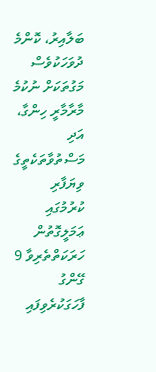ބަލާއިރު، ކޮންމެ ދުވަހަކުވެސް މަގުތަކަށް ނުކުމެ މާރާމާރީ ހިންގާ، އަދި މަސްތުވާތަކެތީގެ ވިޔަފާރި ކުރުމުގައި ޢަމަލީގޮތުން ހަރަކަތްތެރިވާ 9 ގޭންގު ފާހަގަކުރެވިފައި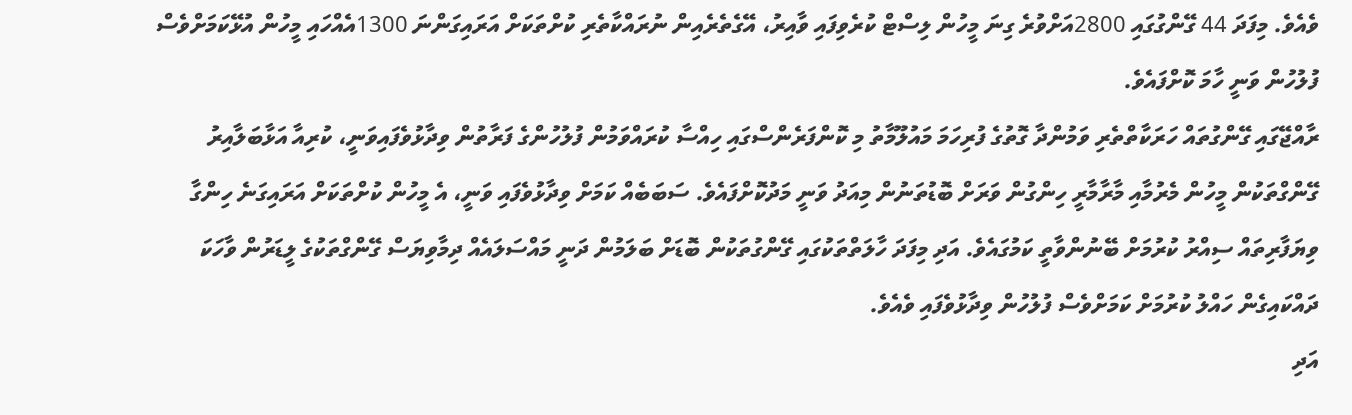ވެއެވެ. މިފަދަ 44 ގޭންގުގައި 2800އަށްވުރެ ގިނަ މީހުން ލިސްޓް ކުރެވިފައި ވާއިރު، އޭގެތެރެއިން ނުރައްކާތެރި ކުށްތަކަށް އަރައިގަންނަ 1300އެއްހައި މީހުން އުޅޭކަމަށްވެސް ފުލުހުން ވަނީ ހާމަ ކޮށްފައެވެ.
ރާއްޖޭގައި ގޭންގުތައް ހަރަކާތްތެރި ވަމުންދާ ގޮތުގެ ފުރިހަމަ މައުލޫމާތު މި ކޮންފަރެންސްގައި ހިއްސާ ކުރައްވަމުން ފުލުހުންގެ ފަރާތުން ވިދާޅުވެފައިވަނީ، ކުރިއާ އަޅާބަލާއިރު ގޭންގްތަކުން މީހުން މެރުމާއި މާރާމާރީ ހިންގުން ވަރަށް ބޮޑުތަނުން މިއަދު ވަނީ މަދުކޮށްފައެވެ. ސަބަބެއް ކަމަށް ވިދާޅުވެފައި ވަނީ، އެ މީހުން ކުށްތަކަށް އަރައިގަނެ ހިންގާ ވިޔަފާރިތައް ސިއްރު ކުރުމަށް ބޭނުންވާތީ ކަމުގައެވެ. އަދި މިފަދަ ހާލަތްތަކުގައި ގޭންގުތަކުން ބޮޑަށް ބަލަމުން ދަނީ މައްސަލައެއް ދިމާވިޔަސް ގޭންގްތަކުގެ ލީޑަރުން ވާހަކަ ދައްކައިގެން ހައްލު ކުރުމަށް ކަމަށްވެސް ފުލުހުން ވިދާޅުވެފައި ވެއެވެ.
އަދި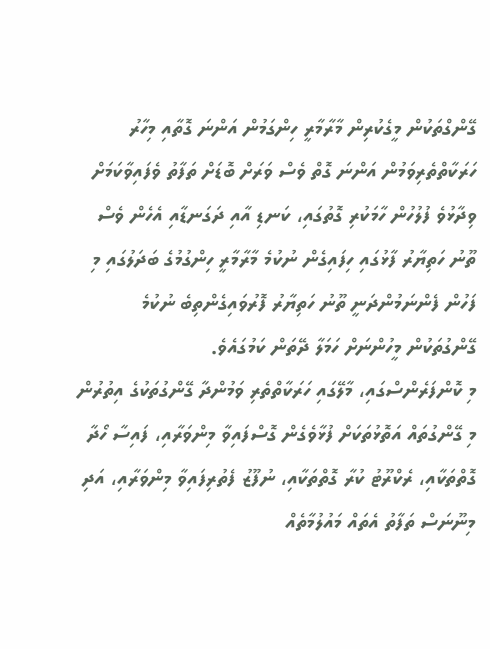ގޭންގްތަކުން މީގެކުރިން މާރާމާރީ ހިންގަމުން އަންނަ ގޮތާއި މިހާރު ހަރަކާތްތެރިވަމުން އަންނަ ގޮތް ވެސް ވަރަށް ބޮޑަށް ތަފާތު ވެފައިވާކަމަށް ވިދާޅުވެ ފުލުހުން ހާމަކުރި ގޮތުގައި، ކަނޑި އާއި ދަގަނޑާއި އެހެން ވެސް ތޫނު ހަތިޔާރު ފާޅުގައި ހިފައިގެން ނުކުމެ މާރާމާރީ ހިންގުމުގެ ބަދަލުގައި މި ފަހުން ފެންނަމުންދަނީ ތޫނު ހަތިޔާރު ފޮރުވައިގެންތިބެ ނުކުމެ ގޭންގުތަކުން މީހުންނަށް ހަމަލާ ދޭތަން ކަމުގައެވެ.
މި ކޮންފަރެންސްގައި، މާލޭގައި ހަރަކާތްތެރި ވަމުންދާ ގޭންގުތަކުގެ އިތުރުން މި ގޭންގުތައް އަތޮޅުތަކަށް ފުޅާވެގެން ގޮސްފައިވާ މިންވަރާއި، ފައިސާ ހޯދާ ގޮތްތަކާއި، ރެކްރޫޓު ކުރާ ގޮތްތަކާއި، ނުފޫޒު ފެތުރިފައިވާ މިންވަރާއި، އަދި މިނޫނަސް ތަފާތު އެތައް މައުލުމާތެއް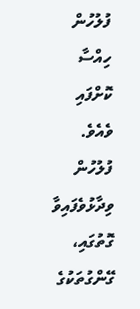ފުލުހުން ހިއްސާ ކޮށްފައި ވެއެވެ.
ފުލުހުން ވިދާޅުވެފައިވާ ގޮތުގައި، ގޭންގުތަކުގެ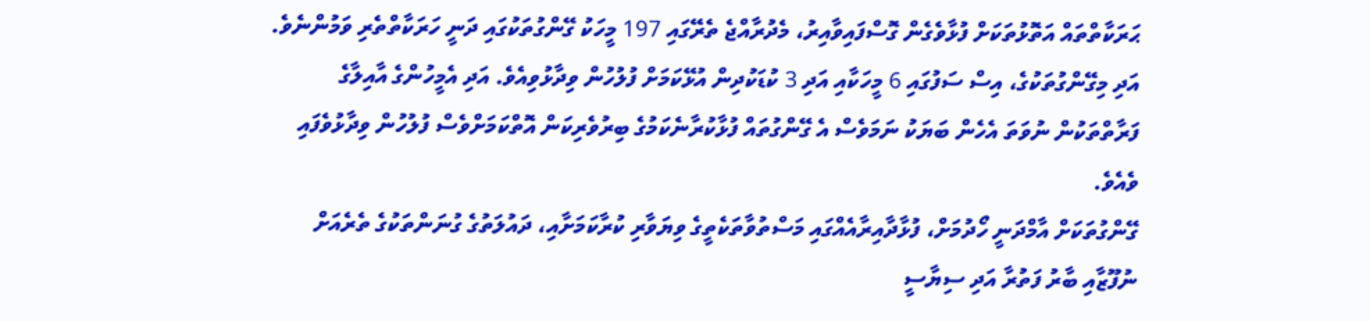ޙަރަކާތްތައް އަތޮޅުތަކަށް ފުޅާވެގެން ގޮސްފައިވާއިރު، މެދުރާއްޖެ ތެރޭގައި 197 މީހަކު ގޭންގުތަކުގައި ދަނީ ހަރަކާތްތެރި ވަމުންނެވެ. އަދި މިގޭންގުތަކުގެ، އިސް ސަފުގައި 6 މީހަކާއި އަދި 3 ކުޑަކުދިން އުޅޭކަމަށް ފުލުހުން ވިދާޅުވިއެވެ. އަދި އެމީހުންގެ އާއިލާގެ ފަރާތްތަކުން ނުވަތަ އެހެން ބަޔަކު ނަމަވެސް އެ ގޭންގުތައް ފުޅާކުރާނެކަމުގެ ބިރުވެރިކަން އޮތްކަމަށްވެސް ފުލުހުން ވިދާޅުވެފައި ވެއެވެ.
ގޭންގުތަކަށް އާމްދަނީ ހޯދުމަށް، ފުޅާދާއިރާއެއްގައި މަސްތުވާތަކެތީގެ ވިޔަވާރި ކުރާކަމަށާއި، ދައުލަތުގެ ގުނަންތަކުގެ ތެރެއަށް ނުފޫޒާއި ބާރު ފަތުރާ އަދި ސިޔާސީ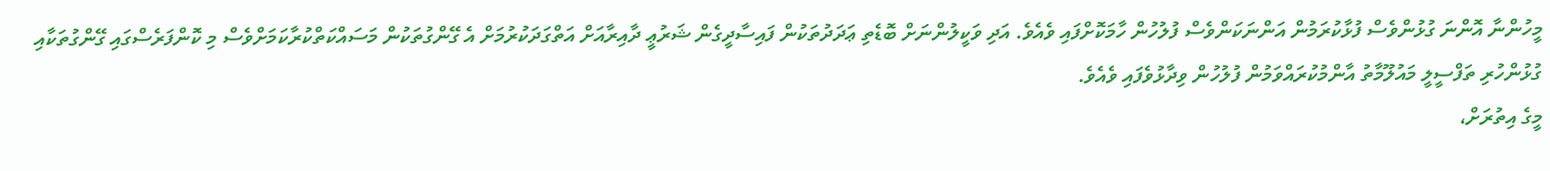މީހުންނާ އޮންނަ ގުޅުންވެސް ފުޅާކުރަމުން އަންނަކަންވެސް ފުލުހުން ހާމަކޮށްފައި ވެއެވެ. އަދި ވަކީލުންނަށް ބޮޑެތި ޢަދަދުތަކުން ފައިސާދީގެން ޝަރުޢީ ދާއިރާއަށް އަތްގަދަކުރުމަށް އެ ގޭންގުތަކުން މަސައްކަތްކުރާކަމަށްވެސް މި ކޮންފަރެސްގައި ގޭންގުތަކާއި ގުޅުންހުރި ތަފްސީލީ މައުލޫމާތު އާންމުކުރައްވަމުން ފުލުހުން ވިދާޅުވެފައި ވެއެވެ.
މީގެ އިތުރަށް،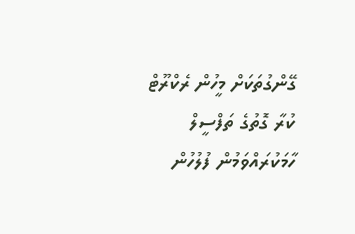ގޭންގުތަކަށް މީހުން ރެކްރޫޓް ކުރާ ގޮތުގެ ތަފްސީލް ހާމަކުރައްވަމުން ފުލުހުން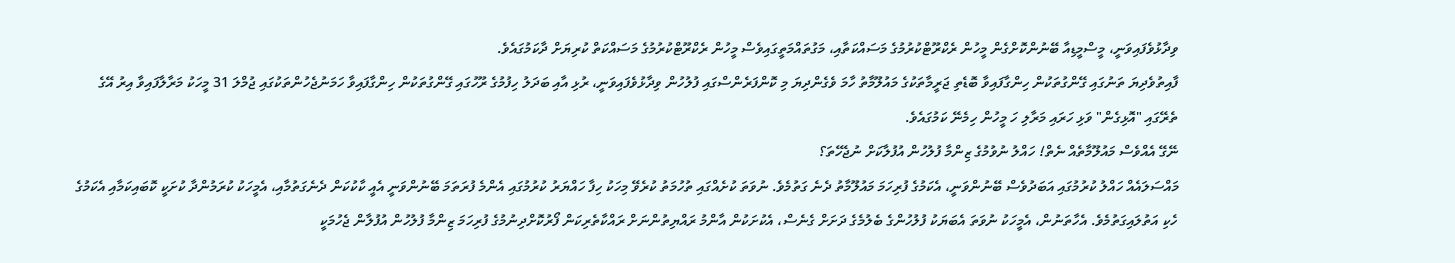ވިދާޅުވެފައިވަނީ، މީސްމީޑިއާ ބޭނުންކޮށްގެން މީހުން ރެކްރޫޓްކުރުމުގެ މަސައްކަތާއި، މަގުތައްމަތީގައިވެސް މީހުން ރެކްރޫޓްކުރުމުގެ މަސައްކަތް ކުރިޔަށް ދާކަމުގައެވެ.
ފާއިތުވެދިޔަ ތަނުގައި ގޭންގުތަކުން ހިންގާފައިވާ ބޮޑެތި ޖަރީމާތަކުގެ މައުލޫމާތު ހާމަ ވެގެންދިޔަ މި ކޮންފަރެންސްގައި ފުލުހުން ވިދާޅުވެފައިވަނީ، ރުޅި އާއި ބަދަލު ހިފުމުގެ ރޫހުގައި ގޭންގުތަކުން ހިންގާފައިވާ ހަމަނުޖެހުންތަކުގައި ޖުމްލަ 31 މީހަކު މަރާލާފައިވާ އިރު އޭގެ ތެރޭގައި "އޮޅިގެން" ވަޅި ހަރައި މަރާލި ހަ މީހުން ހިމެނޭ ކަމުގައެވެ.
ނޭގޭ އެއްވެސް މައުލޫމާތެއް ނެތް! ހައްލު ނުވުމުގެ ޒިންމާ ފުލުހުން އުފުލާކަށް ނުޖެހޭތަ؟
މައްސަލައެއް ހައްލު ކުރުމުގައި އަބަދުވެސް ބޭނުންވަނީ، އެކަމުގެ ފުރިހަމަ މައުލޫމާތު ދެނެ ގަތުމެވެ. ނުވަތަ ކުށެއްގައި ތުހުމަތު ކުރެވޭ މިހަކު ހިފާ ހައްޔަރު ކުރުމުގައި އެންމެ ފުރަތަމަ ބޭނުންވަނީ އެއީ ކާކުކަން ދެނެގަތުމާއި، އެމީހަކު ކުރަމުންދާ ކުށަކީ ކޮބައިކަމާއި އެކަމުގެ ހެކި އަތުލައިގަތުމެވެ. އެހާތަނުން، އެމީހަކު ނުވަތަ އެބަޔަކު ފުލުހުންގެ ބެލުމެގެ ދަށަށް ގެނެސް، އެކުށަކުން އާންމު ރައްޔިތުންނަށް ރައްކާތެރިކަން ފޯރުކޮށްދިނުމުގެ ފުރިހަމަ ޒިންމާ ފުލުހުން އުފުލާން ޖެހުމަކީ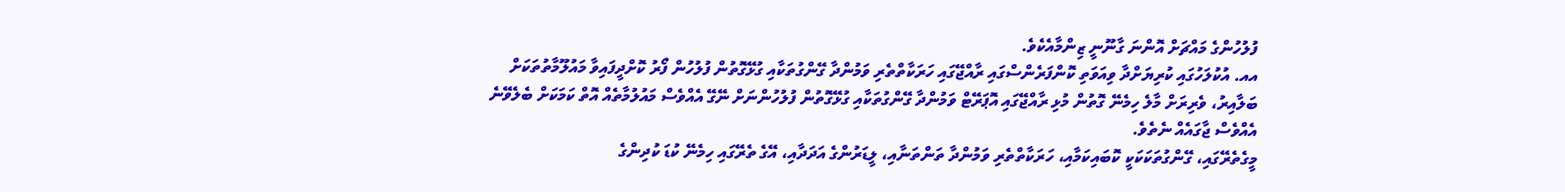ފުލުހުންގެ މައްޗަށް އޮންނަ ގާނޫނީ ޒިންމާއެކެވެ.
އއ. އުކުލަހުގައި ކުރިޔަށްދާ ވިއަވަތި ކޮންފަރެންސްގައި ރާއްޖޭގައި ހަރަކާތްތެރި ވަމުންދާ ގޭންގުތަކާއި ގުޅޭގޮތުން ފުލުހުން ފޯރު ކޮށްދީފައިވާ މައުލޫމާތުތަކަށް ބަލާއިރު، ވެރިރަށް މާލެ ހިމެނޭ ގޮތުން މުޅި ރާއްޖޭގައި އޮޕަރޭޓް ވަމުންދާ ގޭންގުތަކާއި ގުޅޭގޮތުން ފުލުހުންނަށް ނޭގޭ އެއްވެސް މައުލުމާތެއް އޮތް ކަމަކަށް ބެލެވޭނެ އެއްވެސް ޖާގައެއް ނެތެވެ.
މީގެތެރޭގައި، ގޭންގުތަކަކަކީ ކޮބައިކަމާއި، ހަރަކާތްތެރި ވަމުންދާ ތަންތަނާއި، ލީޑަރުންގެ އަދަދާއި، އޭގެ ތެރޭގައި ހިމެނޭ ކުޑަ ކުދިންގެ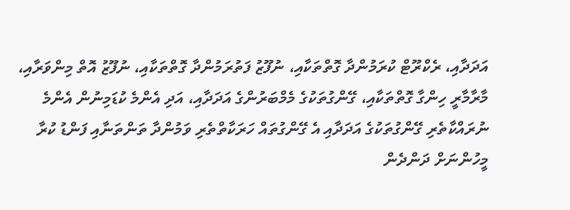އަދަދާއި، ރެކްރޫޓް ކުރަމުންދާ ގޮތްތަކާއި، ނުފޫޒު ފަތުރަމުންދާ ގޮތްތަކާއި، ނުފޫޒު އޮތް މިންވަރާއި، މާރާމާރީ ހިންގާ ގޮތްތަކާއި، ގޭންގުތަކުގެ މެމްބަރުންގެ އަދަދާއި، އަދި އެންމެ ކުޑަމިނުން އެންމެ ނުރައްކާތެރި ގޭންގުތަކުގެ އަދަދާއި އެ ގޭންގުތައް ހަރަކާތްތެރި ވަމުންދާ ތަންތަނާއި ފަންޑު ކުރާ މީހުންނަށް ދަންދެން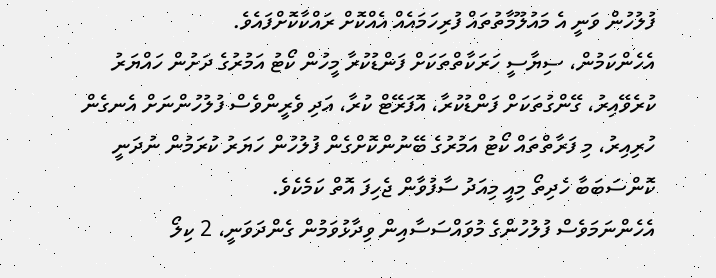ފުލުހުން ވަނީ އެ މައުލޫމާތުތައް ފުރިހަމައެއް އެއްކޮށް ރައްކާކޮށްފައެވެ.
އެހެންކަމުން، ސިޔާސީ ހަރަކާތްތަކަށް ފަންޑުކުރާ މީހުން ކޯޓު އަމުރުގެ ދަށުން ހައްޔަރު ކުރެވޭއިރު، ގޭންގުތަކަށް ފަންޑުކުރާ، އޮފަރޭޓް ކުރާ، އަދި ވެރީންވެސް ފުލުހުންނަށް އެނގެން ހުރިއިރު، މި ފަރާތްތައް ކޯޓު އަމުރުގެ ބޭނުންކޮށްގެން ފުލުހުން ހަޔަރު ކުރަމުން ނުދަނީ ކޮންސަބަބާ ހެދިތޯ މިއީ މިއަދު ސާފުވާން ޖެހިފަ އޮތް ކަމެކެވެ.
އެހެންނަމަވެސް ފުލުހުންގެ މުވައްސަސާއިން ވިދާޅުވަމުން ގެންދަވަނީ، 2 ކިލޯ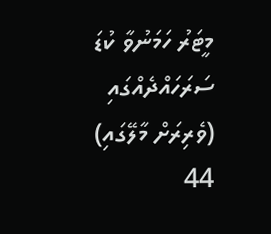މީޓަރު ހަމަނުވާ ކުޑަ ސަރަހައްދެއްގައި (ވެރިރަށް މާލޭގައި) 44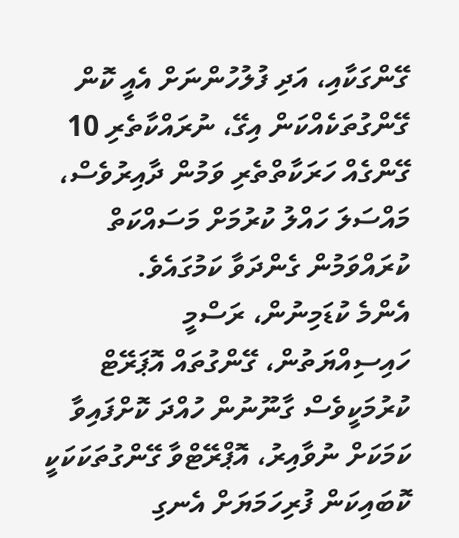ގޭންގަކާއި، އަދި ފުލުހުންނަށް އެއީ ކޮން ގޭންގުތަކެއްކަން އިގޭ، ނުރައްކާތެރި 10 ގޭންގެއް ހަރަކާތްތެރި ވަމުން ދާއިރުވެސް، މައްސަލަ ހައްލު ކުރުމަށް މަސައްކަތް ކުރައްވަމުން ގެންދަވާ ކަމުގައެވެ.
އެންމެ ކުޑަމިނުން، ރަސްމީ ހައިސިއްޔަތުން، ގޭންގުތައް އޮޕަރޭޓް ކުރުމަކީވެސް ގާނޫނުން ހުއްދަ ކޮށްފައިވާ ކަމަކަށް ނުވާއިރު، އޮޕްރޭޓްވާ ގޭންގުތަކަކަކީ ކޮބައިކަން ފުރިހަމަޔަށް އެނގި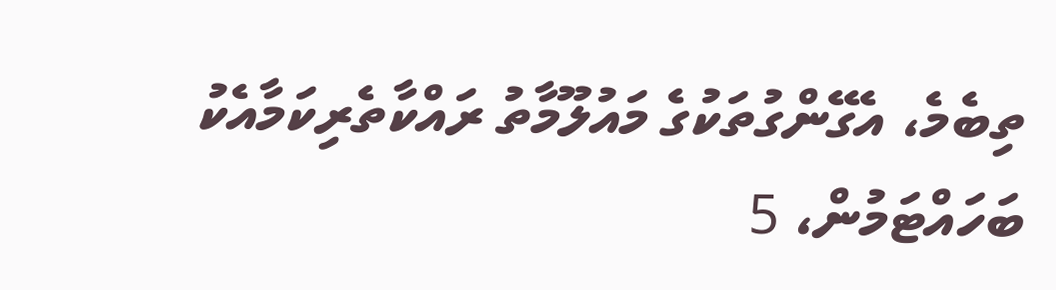ތިބެމެ، އެގޭންގުތަކުގެ މައުލޫމާތު ރައްކާތެރިކަމާއެކު ބަހައްޓަމުން، 5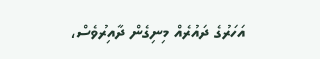އަހަރުގެ ދައުރެއް މިނިގެން ދާއިރުވެސް،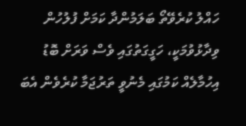ހައްލު ކުރެވޭތޯ ބަލަމުންދާ ކަމަށް ފުލުހުން ވިދާޅުވުމަކީ، ހަގީގަތުގައި ވެސް ވަރަށް ބޮޑު އިހުމާލެއް ކަމުގައި މެނުވީ ތަރުޖަމާ ކުރެވެން އެބަ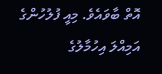އޮތް ބާވައެވެ. މިއީ ފުލުހުންގެ އަމިއްލަ އިހުމާލުގެ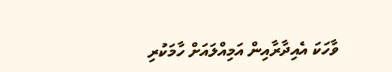ވާހަކަ އެއިދާރާއިން އަމިއްލައަށް ހާމަކުރި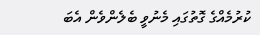ކުރުމެއްގެ ގޮތުގައި މެނުވީ ބެލެންވެން އެބަ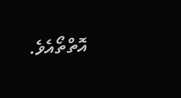އޮތްތޯއެވެ.